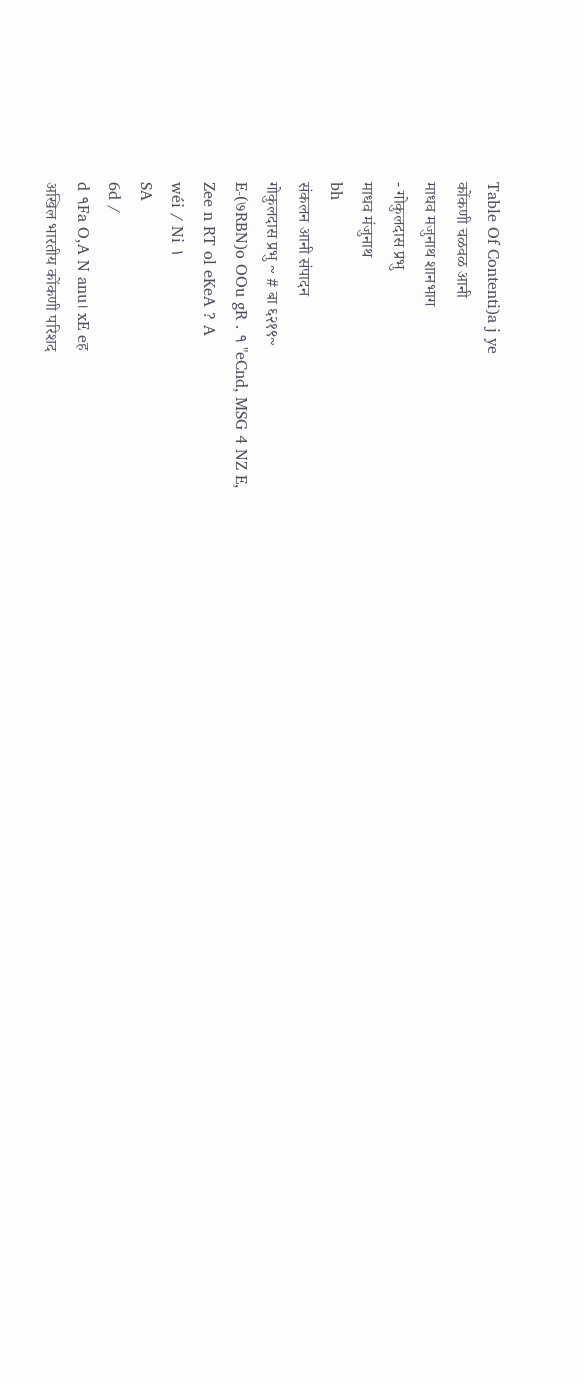Table Of Contenti)a j ye
कोंकणी चळवळ आनी
माधव मजुनाथ शानभाग
- गोकुलदास प्रभु
माधव मंजुनाथ
bh
संकलन आनी संपादन
गोकुलदास प्रभु ~ # बा ६२१९~
E-(७RBN)o OOu gR . ۹ "eCnd, MSG 4 NZ E,
Zee n RT ol eKeA ? A
wéi / Ni ۱
SA
6d /
d ۹Fa O,A N anu। xE eह
अखिल भारतीय कोंकणी परिशद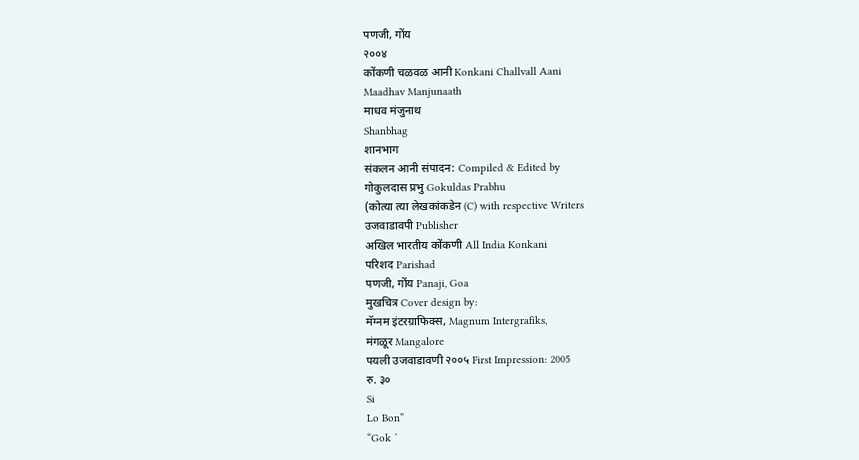पणजी, गोंय
२००४
कोंकणी चळवळ आनी Konkani Challvall Aani
Maadhav Manjunaath
माधव मंजुनाथ
Shanbhag
शानभाग
संकलन आनी संपादन: Compiled & Edited by
गोकुलदास प्रभु Gokuldas Prabhu
(कोत्या त्या लेखकांकडेन (C) with respective Writers
उजवाडावपी Publisher
अखिल भारतीय कोंकणी All India Konkani
परिशद Parishad
पणजी, गोंय Panaji, Goa
मुखचित्र Cover design by:
मॅग्नम इंटरग्राफिक्स, Magnum Intergrafiks,
मंगळूर Mangalore
पयली उजवाडावणी २००५ First Impression: 2005
रु. ३०
Si
Lo Bon”
“Gok `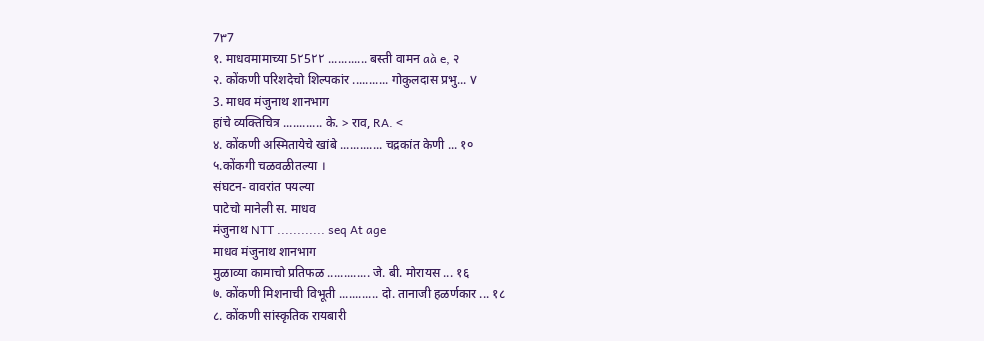7۳7
१. माधवमामाच्या 5۲5۲۲ ............ बस्ती वामन aà e, २
२. कोंकणी परिशदेचो शिल्पकांर ........... गोकुलदास प्रभु... ۷
3. माधव मंजुनाथ शानभाग
हांचे व्यक्तिचित्र ............ के. > राव, RA. <
४. कोंकणी अस्मितायेचे खांबे ............. चद्रकांत केणी ... १०
५.कोंकगी चळवळीतल्या ।
संघटन- वावरांत पयल्या
पाटेचो मानेली स. माधव
मंजुनाथ NTT ............ seq At age
माधव मंजुनाथ शानभाग
मुळाव्या कामाचो प्रतिफळ ............. जे. बी. मोरायस ... १६
७. कोंकणी मिशनाची विभूती ............ दो. तानाजी हळर्णकार ... १८
८. कोंकणी सांस्कृतिक रायबारी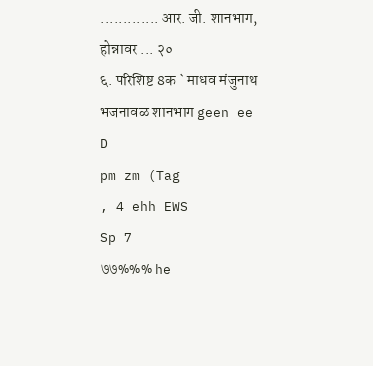............. आर. जी. शानभाग,
होन्नावर ... २०
६. परिशिष्ट 8क ` माधव मंजुनाथ
भजनावळ शानभाग geen ee
D
pm zm (Tag
, 4 ehh EWS
Sp 7
७७%%% he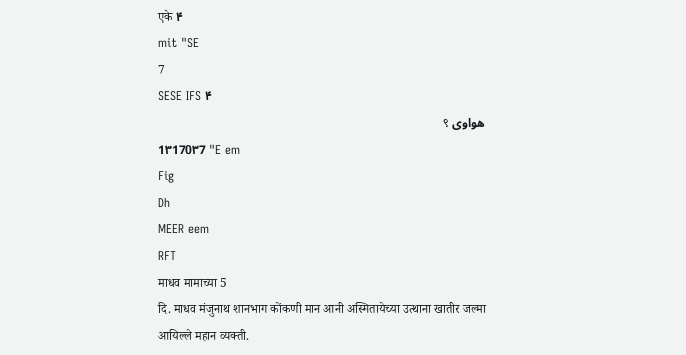एके ۴
mit "SE
7
SESE IFS ۴
هواوی ९
1۳170۳7 "E em
Fig
Dh
MEER eem
RFT
माधव मामाच्या 5
दि. माधव मंजुनाथ शानभाग कोंकणी मान आनी अस्मितायेच्या उत्थाना खातीर जल्मा
आयिल्ले महान व्यक्ती.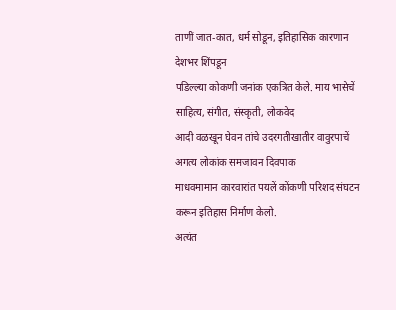ताणीं जात-कात, धर्म सोडून, इतिहासिक कारणान देशभर शिंपडून
पडिल्ल्या कोकणी जनांक एकत्रित केले. माय भासेचें साहित्य, संगीत, संस्कृती, लोकवेद
आदी वळखून घेवन तांचे उदरगतीखातीर वावुरपाचें अगत्य लोकांक समजावन दिवपाक
माधवमामान कारवारांत पयलें कोंकणी परिशद संघटन करून इतिहास निर्माण केलो.
अत्यंत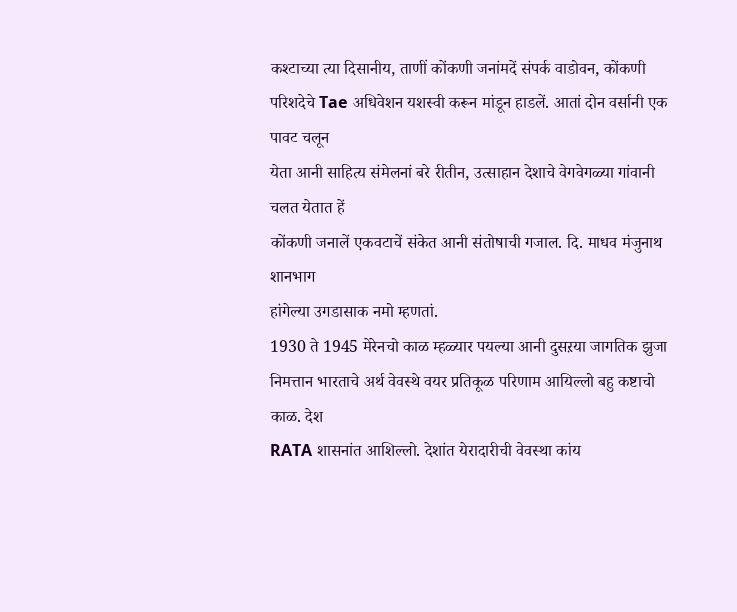कश्टाच्या त्या दिसानीय, ताणीं कोंकणी जनांमदें संपर्क वाडोवन, कोंकणी
परिशदेचे Tae अधिवेशन यशस्वी करून मांडून हाडलें. आतां दोन वर्सानी एक पावट चलून
येता आनी साहित्य संमेलनां बरे रीतीन, उत्साहान देशाचे वेगवेगळ्या गांवानी चलत येतात हें
कोंकणी जनालें एकवटाचें संकेत आनी संतोषाची गजाल. दि. माधव मंजुनाथ शानभाग
हांगेल्या उगडासाक नमो म्हणतां.
1930 ते 1945 मेरेनचो काळ म्हळ्यार पयल्या आनी दुसऱया जागतिक झुजा
निमत्तान भारताचे अर्थ वेवस्थे वयर प्रतिकूळ परिणाम आयिल्लो बहु कष्टाचो काळ. देश
RATA शासनांत आशिल्लो. देशांत येरादारीची वेवस्था कांय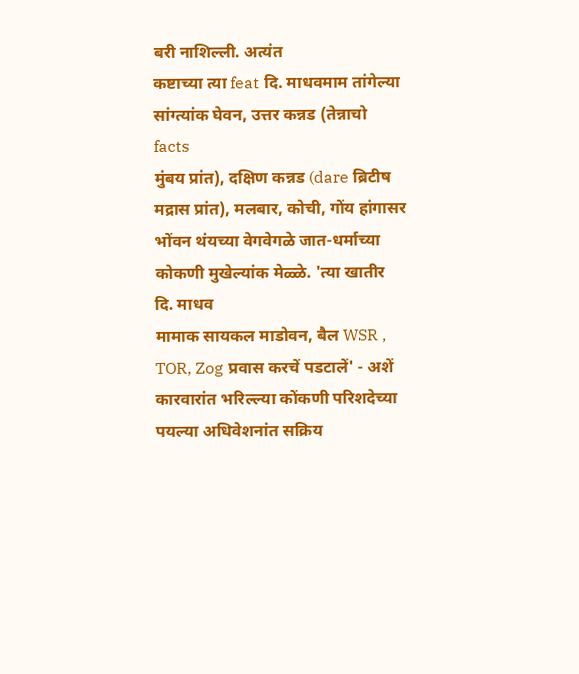बरी नाशिल्ली. अत्यंत
कष्टाच्या त्या feat दि. माधवमाम तांगेल्या सांग्त्यांक घेवन, उत्तर कन्नड (तेन्नाचो facts
मुंबय प्रांत), दक्षिण कन्नड (dare ब्रिटीष मद्रास प्रांत), मलबार, कोची, गोंय हांगासर
भोंवन थंयच्या वेगवेगळे जात-धर्माच्या कोकणी मुखेल्यांक मेळ्ळे. 'त्या खातीर दि. माधव
मामाक सायकल माडोवन, बैल WSR , TOR, Zog प्रवास करचें पडटालें' - अशें
कारवारांत भरिल्ल्या कोंकणी परिशदेच्या पयल्या अधिवेशनांत सक्रिय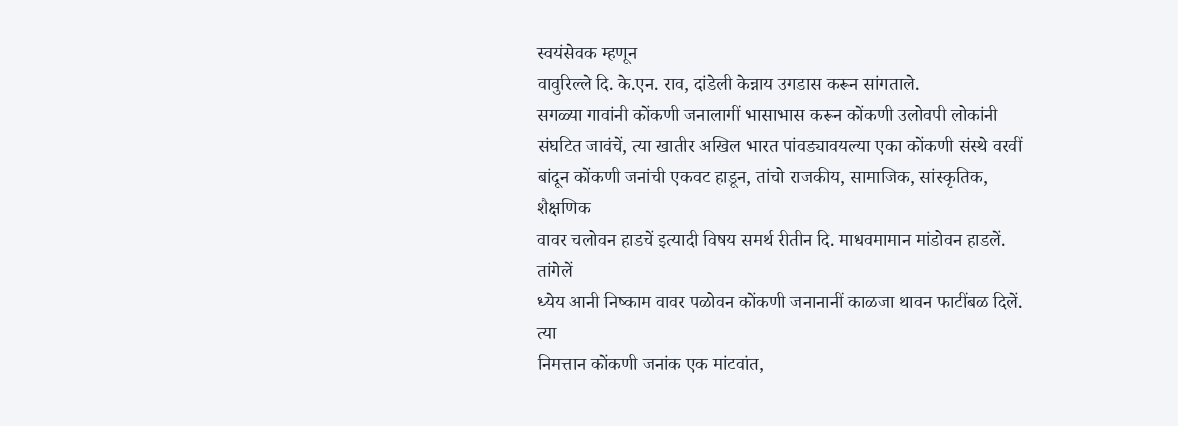स्वयंसेवक म्हणून
वावुरिल्ले दि. के.एन. राव, दांडेली केन्नाय उगडास करून सांगताले.
सगळ्या गावांनी कोंकणी जनालागीं भासाभास करून कोंकणी उलोवपी लोकांनी
संघटित जावंचें, त्या खातीर अखिल भारत पांवड्यावयल्या एका कोंकणी संस्थे वरवीं
बांदून कोंकणी जनांची एकवट हाडून, तांचो राजकीय, सामाजिक, सांस्कृतिक, शैक्षणिक
वावर चलोवन हाडचें इत्यादी विषय समर्थ रीतीन दि. माधवमामान मांडोवन हाडलें. तांगेलें
ध्येय आनी निष्काम वावर पळोवन कोंकणी जनानानीं काळजा थावन फाटींबळ दिलें. त्या
निमत्तान कोंकणी जनांक एक मांटवांत,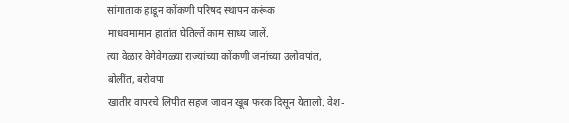सांगाताक हाडून कोंकणी परिषद स्थापन करूंक
माधवमामान हातांत घेतिल्तें काम साध्य जालें.
त्या वेळार वेगेवेगळ्या राज्यांच्या कोंकणी जनांच्या उलोवपांत, बोलींत, बरोवपा
खातीर वापरचे लिपीत सहज जावन खूब फरक दिसून येतालो. वेश-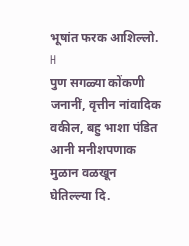भूषांत फरक आशिल्लो.
H
पुण सगळ्या कोंकणी जनानीं, वृत्तीन नांवादिक वकील, बहु भाशा पंडित आनी मनीशपणाक
मुळान वळखून घेतिल्ल्या दि.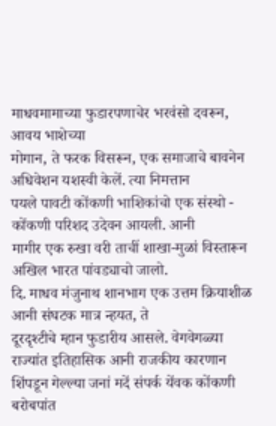माधवमामाच्या फुडारपणाचेर भरवंसो दवरून, आवय भाशेच्या
मोगान, ते फरक विसरून, एक समाजाचे बावनेन अधिवेशन यशस्वी केलें. त्या निमत्तान
पयले पावटी कोंकणी भाशिकांचो एक संस्थो - कोंकणी परिशद उदेवन आयली. आनी
मागीर एक रुखा वरी ताचीं शाखा-मुळां विस्तारून अखिल भारत पांवड्याचो जालो.
दि. माधव मंजुनाथ शानभाग एक उत्तम क्रियाशीळ आनी संघटक मात्र न्हयत, ते
दूरदृश्टीचे म्हान फुडारीय आसले. वेगवेगळ्या राज्यांत इतिहासिक आनी राजकीय कारणान
शिंपडून गेल्ल्या जनां मदें संपर्क येंवक कोंकणी बरोबपांत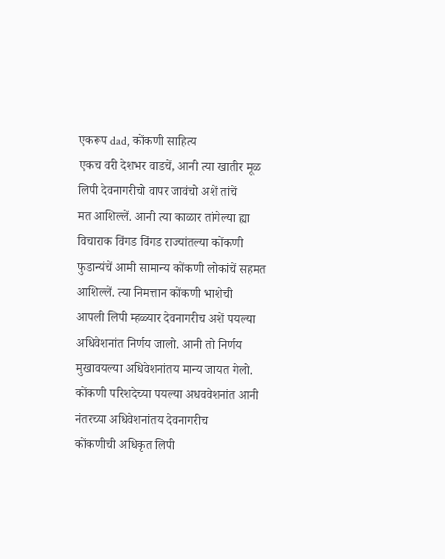एकरूप dad, कोंकणी साहित्य
एकच वरी देशभर वाडचें, आनी त्या खातीर मूळ लिपी देवनागरीचो वापर जावंचो अशें तांचें
मत आशिल्लें. आनी त्या काळार तांगेल्या ह्या विचाराक विंगड विंगड राज्यांतल्या कोंकणी
फुडान्यंचें आमी सामान्य कोंकणी लोकांचें सहमत आशिल्लें. त्या निमत्तान कोंकणी भाशेची
आपली लिपी म्हळ्यार देवनागरीच अशें पयल्या अधिवेशनांत निर्णय जालो. आनी तो निर्णय
मुखावयल्या अधिवेशनांतय मान्य जायत गेलो.
कोंकणी परिशदेच्या पयल्या अधववेशनांत आनी नंतरच्या अधिवेशनांतय देवनागरीच
कोंकणीची अधिकृत लिपी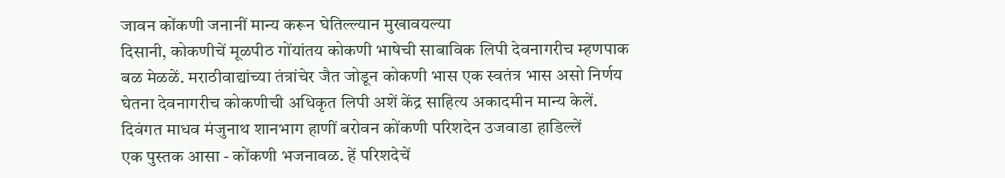जावन कोंकणी जनानीं मान्य करून घेतिल्ल्यान मुखावयल्या
दिसानी, कोकणीचें मूळपीठ गोंयांतय कोकणी भाषेची साबाविक लिपी देवनागरीच म्हणपाक
बळ मेळळें. मराठीवाद्यांच्या तंत्रांचेर जैत जोडून कोकणी भास एक स्वतंत्र भास असो निर्णय
घेतना देवनागरीच कोकणीची अधिकृत लिपी अशें केंद्र साहित्य अकादमीन मान्य केलें.
दिवंगत माधव मंजुनाथ शानभाग हाणीं बरोवन कोंकणी परिशदेन उजवाडा हाडिल्लें
एक पुस्तक आसा - कोंकणी भजनावळ. हें परिशदेचें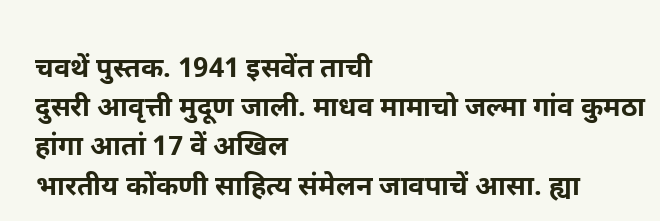चवथें पुस्तक. 1941 इसवेंत ताची
दुसरी आवृत्ती मुदूण जाली. माधव मामाचो जल्मा गांव कुमठा हांगा आतां 17 वें अखिल
भारतीय कोंकणी साहित्य संमेलन जावपाचें आसा. ह्या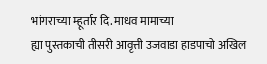भांगराच्या म्हूर्तार दि. माधव मामाच्या
ह्या पुस्तकाची तीसरी आवृत्ती उजवाडा हाडपाचो अखिल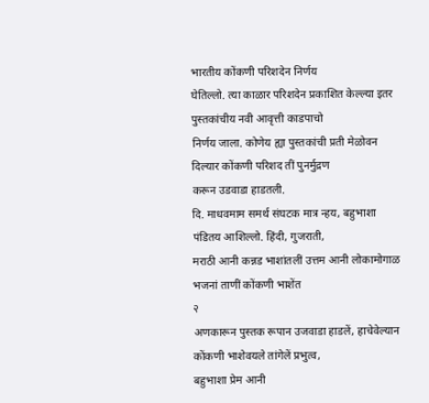भारतीय कोंकणी परिशदेन निर्णय
घेतिल्लो. त्या काळार परिशदेन प्रकाशित केल्ल्या इतर पुस्तकांचीय नवी आवृत्ती काडपाचो
निर्णय जाला. कोणेय ह्या पुस्तकांची प्रती मेळोवन दिल्यार कोंकणी परिशद तीं पुनर्मुद्रण
करून उडवाडा हाडतली.
दि. माधवमाम समर्थ संघटक मात्र न्हय, बहुभाशा पंडितय आशिल्लो. हिंदी, गुजराती,
मराठी आनी कन्नड भाशांतलीं उत्तम आनी लोकामोगाळ भजनां ताणीं कोंकणी भाशेंत
२
अणकारून पुस्तक रूपान उजवाडा हाडलें, हाचेवेल्यान कोंकणी भाशेवयले तांगेलें प्रभुत्व,
बहुभाशा प्रेम आनी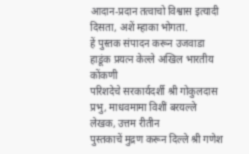आदान-प्रदान तत्वाचो विश्वास इत्यादी दिसता, अशें म्हाका भोगता.
हें पुस्तक संपादन करून उजवाडा हाडूंक प्रयत्न केल्ले अखिल भारतीय कोंकणी
परिशदेचे सरकार्यदर्शी श्री गोकुलदास प्रभु, माधवमामा विशीं बरयल्ले लेखक, उत्तम रीतीन
पुस्तकाचें मुद्रण करून दिल्ले श्री गणेश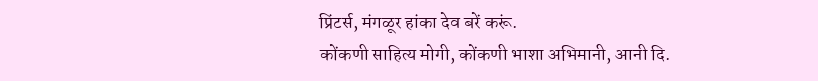प्रिंटर्स, मंगळूर हांका देव बरें करूं.
कोंकणी साहित्य मोगी, कोंकणी भाशा अभिमानी, आनी दि.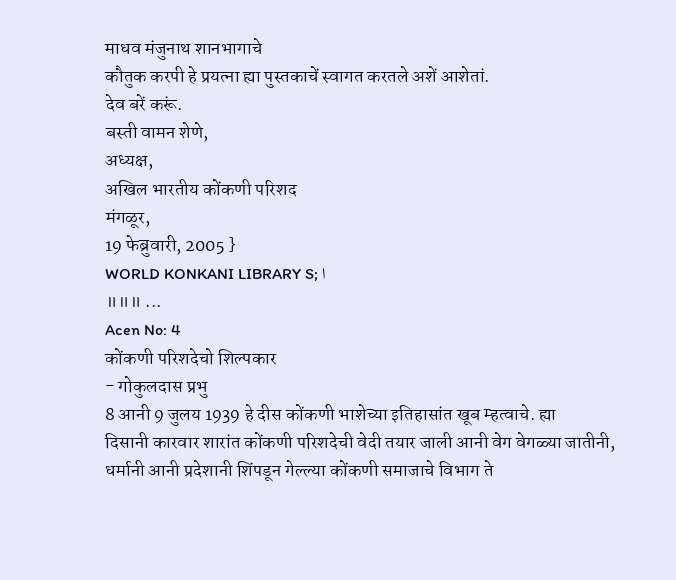माधव मंजुनाथ शानभागाचे
कौतुक करपी हे प्रयत्ना ह्या पुस्तकाचें स्वागत करतले अशें आशेतां.
देव बरें करूं.
बस्ती वामन शेणे,
अध्यक्ष,
अखिल भारतीय कोंकणी परिशद
मंगळूर,
19 फेब्रुवारी, 2005 }
WORLD KONKANI LIBRARY S; ا
॥॥॥ ...
Acen No: 4
कोंकणी परिशदेचो शिल्पकार
- गोकुलदास प्रभु
8 आनी 9 जुलय 1939 हे दीस कोंकणी भाशेच्या इतिहासांत खूब म्हत्वाचे. ह्या
दिसानी कारवार शारांत कोंकणी परिशदेची वेदी तयार जाली आनी वेग वेगळ्या जातीनी,
धर्मानी आनी प्रदेशानी शिंपडून गेल्ल्या कोंकणी समाजाचे विभाग ते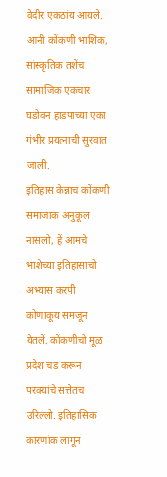वेदीर एकठांय आयले.
आनी कोंकणी भाशिक, सांस्कृतिक तशेंच सामाजिक एकचार घडोवन हाडपाच्या एका
गंभीर प्रयत्नाची सुरवात जाली.
इतिहास केन्नाच कोंकणी समाजाक अनुकूल नासलो, हें आमचे भाशेच्या इतिहासाचो
अभ्यास करपी कोणाकूय समजून येतलें. कोंकणीचो मूळ प्रदेश चड करून परक्यांचे सत्तेतच
उरिल्लो. इतिहासिक कारणांक लागून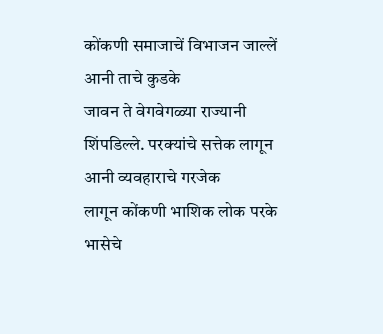कोंकणी समाजाचें विभाजन जाल्लें आनी ताचे कुडके
जावन ते वेगवेगळ्या राज्यानी शिंपडिल्ले. परक्यांचे सत्तेक लागून आनी व्यवहाराचे गरजेक
लागून कोंकणी भाशिक लोक परके भासेचे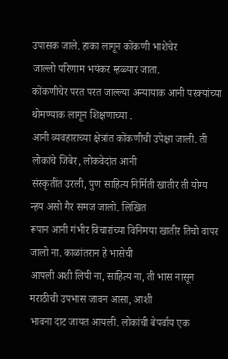उपासक जाले. हाका लागून कोंकणी भाशेचेर
जाल्लो परिणाम भयंकर म्हळ्यार जाता.
कोंकणीचेर परत परत जाल्ल्या अन्यायाक आनी परक्यांच्या थोमण्याक लागून शिक्षणाच्या .
आनी व्यवहाराच्या क्षेत्रांत कोंकणीची उपेक्षा जाली. ती लोकांचे जिबेर, लोकवेदांत आनी
संस्कृतींत उरली, पुण साहित्य निर्मिती खातीर ती योग्य न्हय असो गैर समज जालो. लिखित
रूपान आनी गंभीर विचारांच्या विनिमया खातीर तिचो वापर जालो ना. काळांतरान हे भासेची
आपली अशी लिपी ना, साहित्य ना, ती भास नासून मराठीची उपभास जावन आसा, आशी
भावना दाट जायत आयली. लोकांची बेपर्वाय एक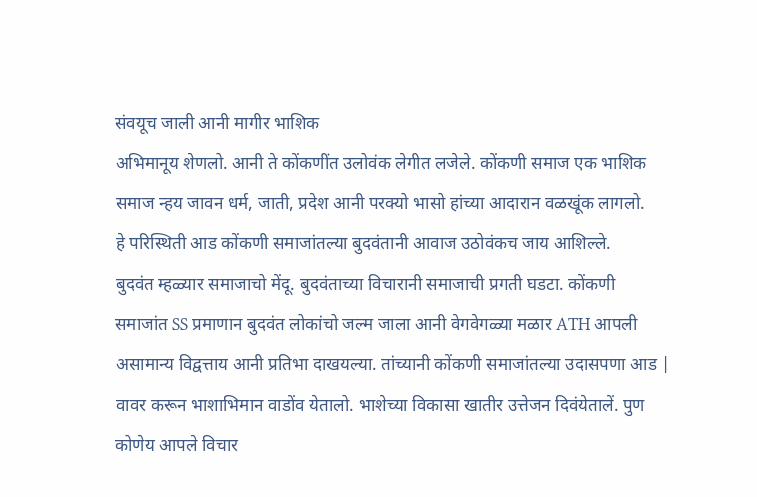संवयूच जाली आनी मागीर भाशिक
अभिमानूय शेणलो. आनी ते कोंकणींत उलोवंक लेगीत लजेले. कोंकणी समाज एक भाशिक
समाज न्हय जावन धर्म, जाती, प्रदेश आनी परक्यो भासो हांच्या आदारान वळखूंक लागलो.
हे परिस्थिती आड कोंकणी समाजांतल्या बुदवंतानी आवाज उठोवंकच जाय आशिल्ले.
बुदवंत म्हळ्यार समाजाचो मेंदू. बुदवंताच्या विचारानी समाजाची प्रगती घडटा. कोंकणी
समाजांत SS प्रमाणान बुदवंत लोकांचो जल्म जाला आनी वेगवेगळ्या मळार ATH आपली
असामान्य विद्वत्ताय आनी प्रतिभा दाखयल्या. तांच्यानी कोंकणी समाजांतल्या उदासपणा आड |
वावर करून भाशाभिमान वाडोंव येतालो. भाशेच्या विकासा खातीर उत्तेजन दिवंयेतालें. पुण
कोणेय आपले विचार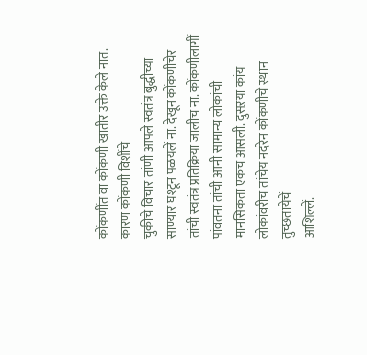कोंकणींत वा कोंकणी खातीर उक्ते केले नात. कारण कोंकणी विशींचे
चुकीचे विचार तांणी आपले स्वतंत्र बुद्धीच्या साण्यार घश्टून पळयलें ना. देखून कोंकणीचेर
तांची स्वतंत्र प्रतिक्रिया जालीच ना. कोंकणीलागीं पांवतना तांची आनी सामान्य लोकांची
मानसिकता एकच आसली. दुसऱया कांय लोकांवरीच तांचेय नदरेन कोंकणीचे स्थान तुच्छतायेचें
आशिल्लें.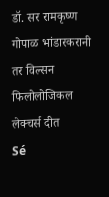डॉ. सर रामकृष्ण गोपाळ भांडारकरानी तर विल्सन फिलोलोजिकल लेक्चर्स दीत
Sé